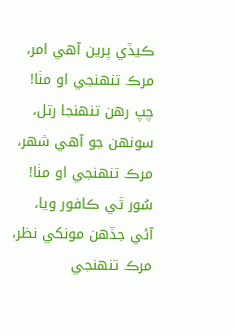ڪيڏي پرين آهي امر،
مرڪ تنهنجي او مٺا!
چپ رهن تنهنجا رتل،
سونهن جو آهي شهر،
مرڪ تنهنجي او مٺا!
سُور ٿي ڪافور ويا،
آئي جڏهن مونکي نظر،
مرڪ تنهنجي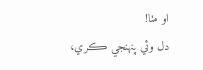او مٺا!
دل وئي پنهنجي ڪري،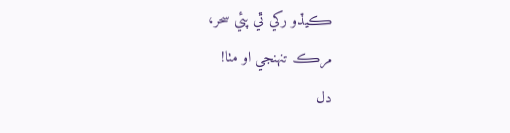ڪيڏو رکي ٿي پئي سحر،
مرڪ تنهنجي او مٺا!
دل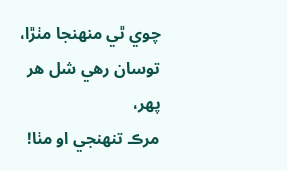چوي ٿي منهنجا مٺڙا،
توسان رهي شل هر پهر،
مرڪ تنهنجي او مٺا!